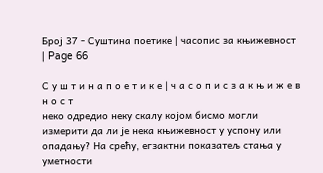Број 37 - Суштина поетике | часопис за књижевност | Page 66

С у ш т и н а п о е т и к е | ч а с о п и с з а к њ и ж е в н о с т
неко одредио неку скалу којом бисмо могли измерити да ли је нека књижевност у успону или опадању? На срећу, егзактни показатељ стања у уметности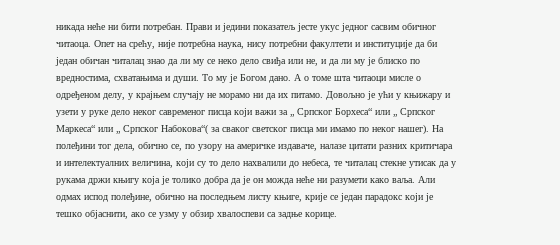никада неће ни бити потребан. Прави и једини показатељ јесте укус једног сасвим обичног читаоца. Опет на срећу, није потребна наука, нису потребни факултети и институције да би један обичан читалац знао да ли му се неко дело свиђа или не, и да ли му је блиско по вредностима, схватањима и души. То му је Богом дано. А о томе шта читаоци мисле о одређеном делу, у крајњем случају не морамо ни да их питамо. Довољно је ући у књижару и узети у руке дело неког савременог писца који важи за „ Српског Борхеса“ или „ Српског Маркеса“ или „ Српског Набокова“( за сваког светског писца ми имамо по неког нашег). На полеђини тог дела, обично се, по узору на америчке издаваче, налазе цитати разних критичара и интелектуалних величина, који су то дело нахвалили до небеса, те читалац стекне утисак да у рукама држи књигу која је толико добра да је он можда неће ни разумети како ваља. Али одмах испод полеђине, обично на последњем листу књиге, крије се један парадокс који је тешко објаснити, ако се узму у обзир хвалоспеви са задње корице.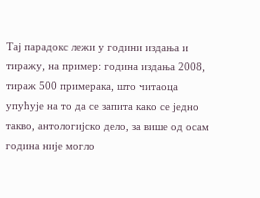Тај парадокс лежи у години издања и тиражу, на пример: година издања 2008, тираж 500 примерака, што читаоца упућује на то да се запита како се једно такво, антологијско дело, за више од осам година није могло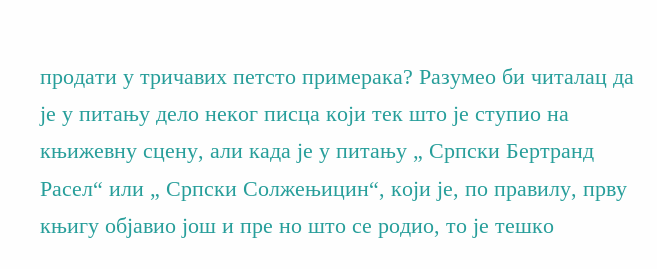продати у тричавих петсто примерака? Разумео би читалац да је у питању дело неког писца који тек што је ступио на књижевну сцену, али када је у питању „ Српски Бертранд Расел“ или „ Српски Солжењицин“, који је, по правилу, прву књигу објавио још и пре но што се родио, то је тешко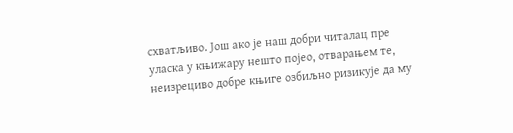схватљиво. Још ако је наш добри читалац пре уласка у књижару нешто појео, отварањем те, неизрециво добре књиге озбиљно ризикује да му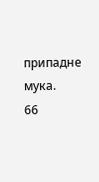припадне мука.
66